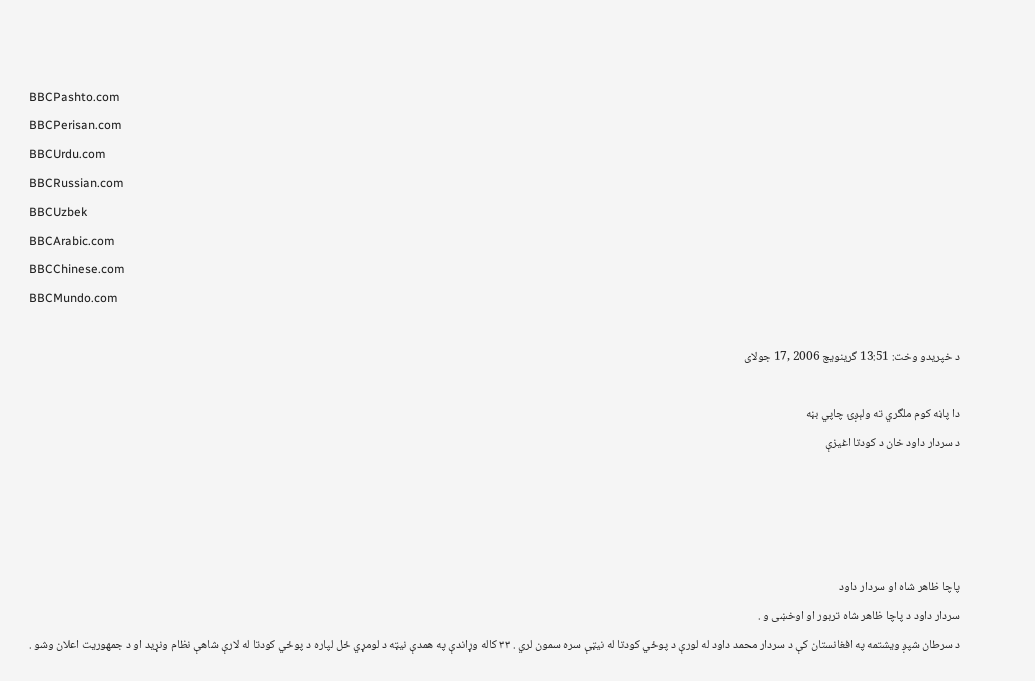BBCPashto.com
BBCPerisan.com
BBCUrdu.com
BBCRussian.com
BBCUzbek
BBCArabic.com
BBCChinese.com
BBCMundo.com

د خپريدو وخت: 13:51 گرينويچ 2006 ,17 جولاى

دا پاڼه کوم ملگري ته ولېږئ چاپي بڼه
د سردار داود خان د کودتا اغيزې




پاچا ظاهر شاه او سردار داود
سردار داود د پاچا ظاهر شاه تربور او اوخښى و .
د سرطان شپږ ويشتمه په افغانستان کې د سردار محمد داود له لورې د پوځي کودتا له نيټې سره سمون لري . ٣٣ کاله وړاندې په همدې نيټه د لومړي ځل لپاره د پوځي کودتا له لارې شاهې نظام ونړيد او د جمهوريت اعلان وشو .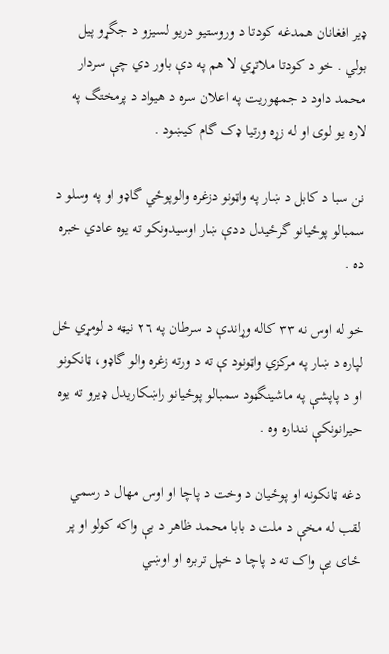ډير افغانان همدغه کودتا د وروستيو دريو لسيزو د جگړو پيل بولي . خو د کودتا ملاتړي لا هم په دې باور دي چې سردار محمد داود د جمهوريت په اعلان سره د هيواد د پرمختگ په لاره يو لوى او له زړه ورتيا ډک گام کيښود .

نن سبا د کابل د ښار په واټونو دزغره والوپوځي گاډو او په وسلو د سمبالو پوځيانو گرځيدل ددې ښار اوسيدونکو ته يوه عادي خبره ده .

خو له اوس نه ٣٣ کاله وړاندې د سرطان په ٢٦ نيټه د لومړي ځل لپاره د ښار په مرکزي واټونود ې ته د ورته زغره والو گاډو، ټانکونو او د پاپشې په ماشينگڼود سمبالو پوځيانو راښکاريدل ډيرو ته يوه حيرانونکې ننداره وه .

دغه ټانکونه او پوځيان د وخت د پاچا او اوس مهال د رسمي لقب له مخې د ملت د بابا محمد ظاهر د بې واکه کولو او پر ځاى يې واک ته د پاچا د خپل تربره او اوښي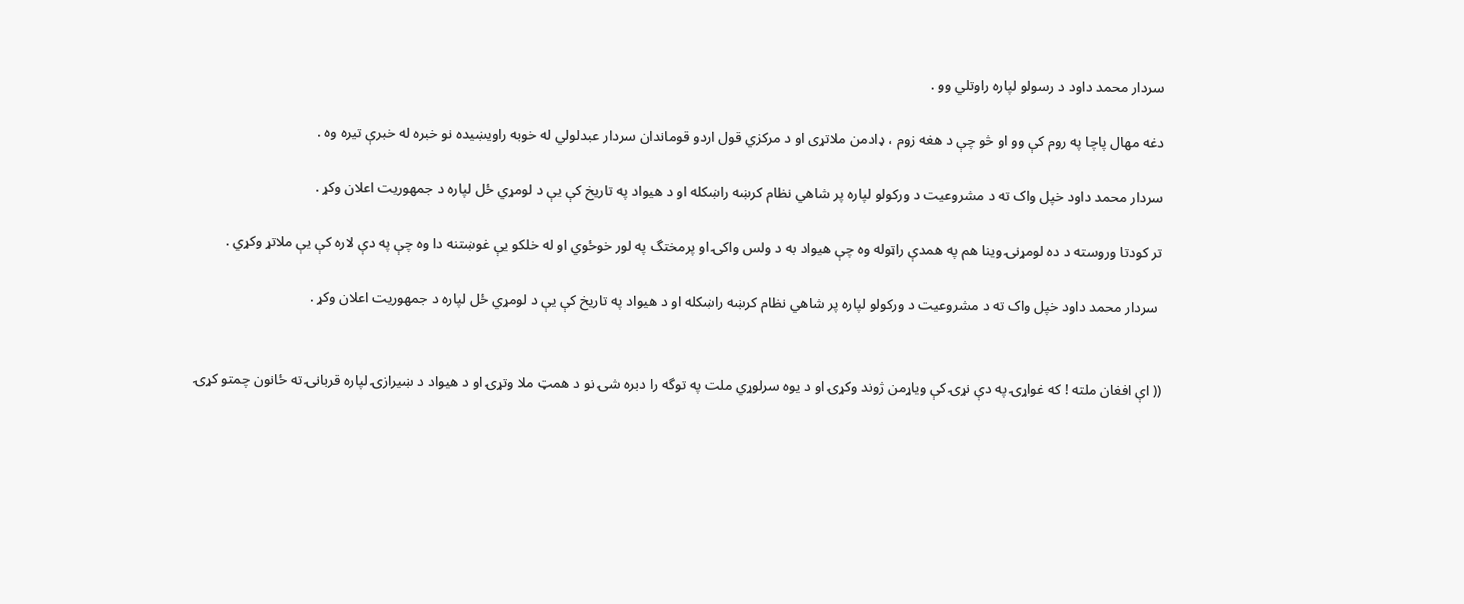سردار محمد داود د رسولو لپاره راوتلي وو .

دغه مهال پاچا په روم کې وو او څو چې د هغه زوم ، ډادمن ملاتړى او د مرکزي قول اردو قوماندان سردار عبدلولي له خوبه راويښيده نو خبره له خبرې تيره وه .

سردار محمد داود خپل واک ته د مشروعيت د ورکولو لپاره پر شاهي نظام کرښه راښکله او د هيواد په تاريخ کې يې د لومړي ځل لپاره د جمهوريت اعلان وکړ .

تر کودتا وروسته د ده لومړنۍ وينا هم په همدې راټوله وه چې هيواد به د ولس واکۍ او پرمختگ په لور خوځوي او له خلکو يې غوښتنه دا وه چې په دې لاره کې يې ملاتړ وکړي .

 سردار محمد داود خپل واک ته د مشروعيت د ورکولو لپاره پر شاهي نظام کرښه راښکله او د هيواد په تاريخ کې يې د لومړي ځل لپاره د جمهوريت اعلان وکړ .


(( اې افغان ملته ! که غواړۍ په دې نړۍ کې وياړمن ژوند وکړۍ او د يوه سرلوړي ملت په توگه را دبره شۍ نو د همټ ملا وتړۍ او د هيواد د ښيرازۍ لپاره قربانۍ ته ځانون چمتو کړۍ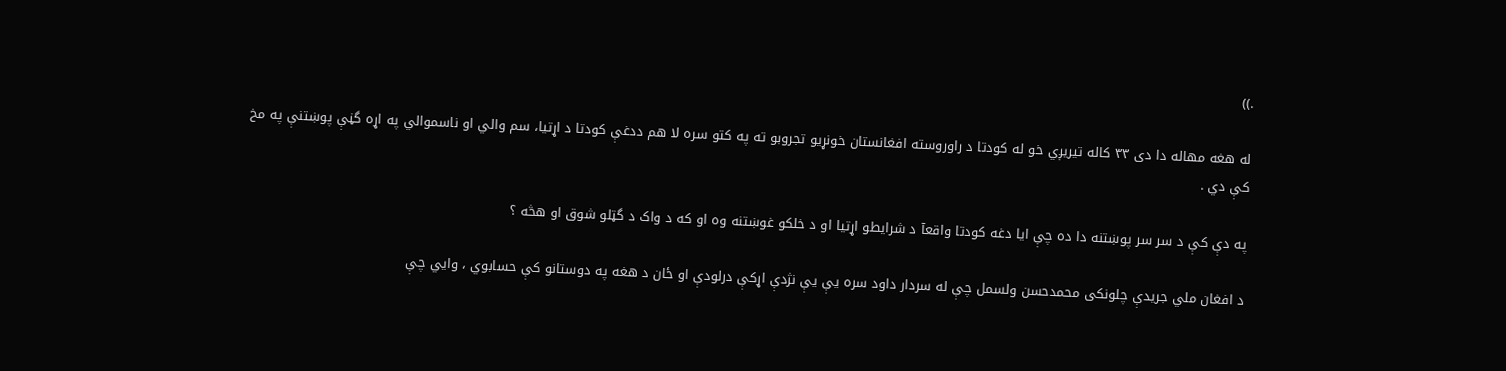.))

له هغه مهاله دا دى ٣٣ کاله تيريږي خو له کودتا د راوروسته افغانستان خونړيو تجروبو ته په کتو سره لا هم ددغې کودتا د اړتيا، سم والي او ناسموالي په اړه گڼې پوښتنې په مخ کې دي .

په دې کې د سر سر پوښتنه دا ده چې ايا دغه کودتا واقعآ د شرايطو اړتيا او د خلکو غوښتنه وه او که د واک د گټلو شوق او هڅه ؟

د افغان ملي جريدې چلونکى محمدحسن ولسمل چې له سردار داود سره يې يې نژدې اړکې درلودې او ځان د هغه په دوستانو کې حسابوي ، وايي چې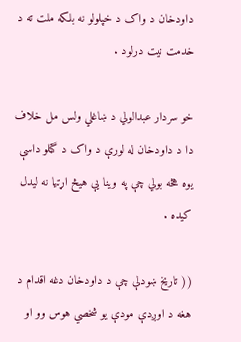داودخان د واک د خپلولو نه بلکه ملت ته د خدمت نيت درلود .

خو سردار عبدالولي د ښاغلي ولس مل خلاف دا د داودخان له لورې د واک د گټلو داسې يوه هڅه بولي چې په وينا يې هيڅ اړتيا نه ليدل کيده .

(( تاريخ ښودلې چې د داودخان دغه اقدام د هغه د اوږدې مودې يو شخصي هوس وو او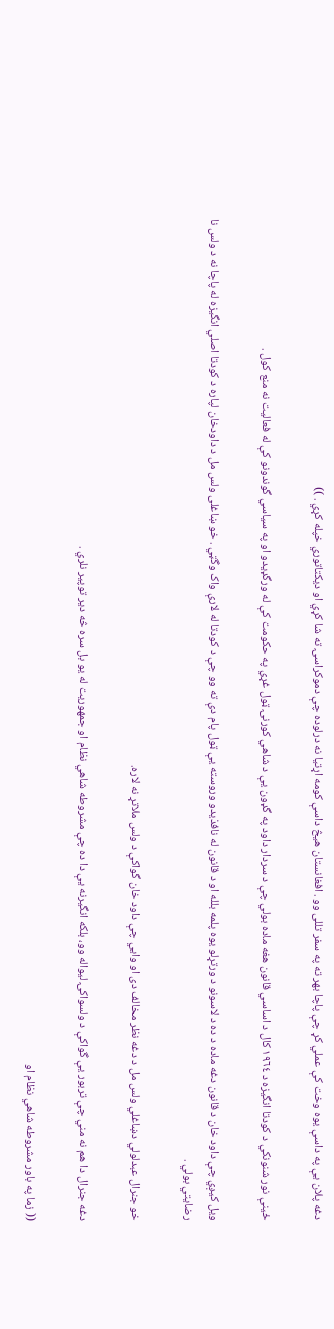دغه پلان يې په داسې يوه وخت کې عملي کړ چې پاچا بهر ته په سفر تللى وو . افغانستان هيڅ داسې کومه اړتيا نه درلوده چې دموکراسۍ ته شا کړي او ديکتاتوري خپله کړي . ))

ځينې نور شنونکي د کودتا انگيزه د ١٩٦٤ کال د اساسي قانون هغه ماده بولي چې د سردار داود په گډون يې د شاهي کورنۍ ټول غړي په حکومت کې له ورگډيدو او په سياسي گوندونو کې له فعاليت نه منع کول .

ويل کيږي چې داود خان د قانون دغه ماده د ده د لاسونو د ورتړلو يوه پلمه بلله او د قانون له نافذيدو وروسته يې ټول پام دې ته وو چې د کودتا له لارې واک وگټي . خو ښاغلى ولس مل د داودخان لپاره د کودتا اصلي انگيزه له پاچا نه د ولس نا رضايتي بولي .

خو جنرال عبدلولي دښاغلي ولس مل د دغه نظر مخالف دى او وايي چې داود خان گواکې د ولس ملاتړ نه لاره.

دغه جنرال دا هم نه مني چې تربور يې گواکې د ولسواکۍ ليواله وو، بلکه انگيرنه يې دا ده چې مشروطه شاهي نظام او جمهوريت له يو بل سره څه دير توپير نلري .

(( زما په باور مشروطه شاهي نظام او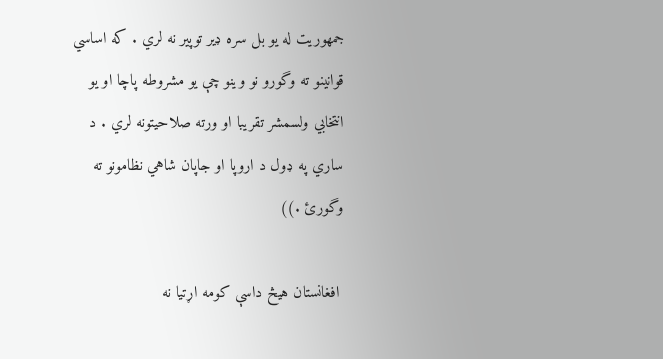جمهوريت له يو بل سره ډير توپير نه لري . که اساسي قوانينو ته وگورو نو وينو چې يو مشروطه پاچا او يو انتخابي ولسمشر تقريبا او ورته صلاحيتونه لري . د ساري په ډول د اروپا او جاپان شاهي نظامونو ته وگورئ .))

 افغانستان هيڅ داسې کومه اړتيا نه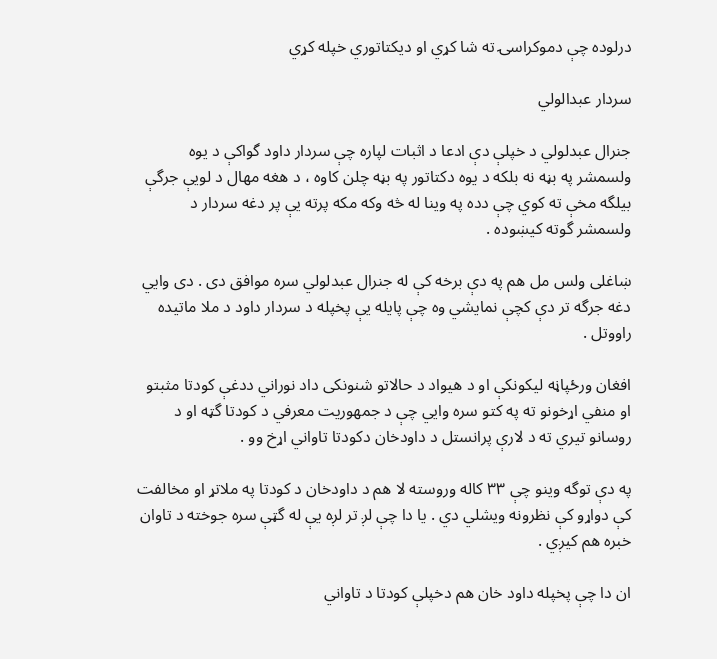درلوده چې دموکراسۍ ته شا کړي او ديکتاتوري خپله کړي

سردار عبدالولي

جنرال عبدلولي د خپلې دې ادعا د اثبات لپاره چې سردار داود گواکې د يوه ولسمشر په بڼه نه بلکه د يوه دکتاتور په بڼه چلن کاوه ، د هغه مهال د لويې جرگې بيلگه مخې ته کوي چې دده په وينا له څه وکه مکه پرته يې پر دغه سردار د ولسمشر گوته کيښوده .

ښاغلى ولس مل هم په دې برخه کې له جنرال عبدلولي سره موافق دى . دى وايي دغه جرگه تر دې کچې نمايشي وه چې پايله يې پخپله د سردار داود د ملا ماتيده راووتل .

افغان ورځپاڼه ليکونکې او د هيواد د حالاتو شنونکى داد نوراني ددغې کودتا مثبتو او منفي اړخونو ته په کتو سره وايي چې د جمهوريت معرفي د کودتا گټه او د روسانو تيري ته د لارې پرانستل د داودخان دکودتا تاواني اړخ وو .

په دې توگه وينو چې ٣٣ کاله وروسته لا هم د داودخان د کودتا په ملاتړ او مخالفت کې دواړو کې نظرونه ويشلي دي . يا دا چې لږ تر لږه يې له گټې سره جوخته د تاوان خبره هم کيږي .

ان دا چې پخپله داود خان هم دخپلې کودتا د تاواني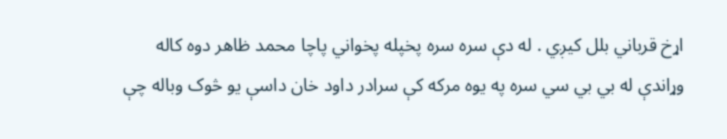اړخ قرباني بلل کيږي . له دې سره سره پخپله پخواني پاچا محمد ظاهر دوه کاله وړاندې له بي بي سي سره په يوه مرکه کې سرادر داود خان داسې يو څوک وباله چې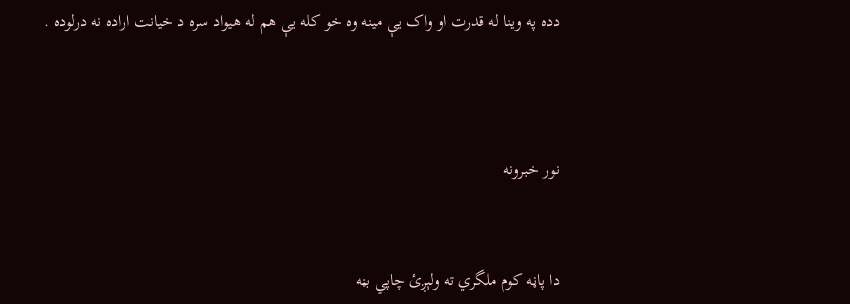دده په وينا له قدرت او واک يې مينه وه خو کله يې هم له هيواد سره د خيانت اراده نه درلوده .



نور خبرونه


دا پاڼه کوم ملگري ته ولېږئ چاپي بڼه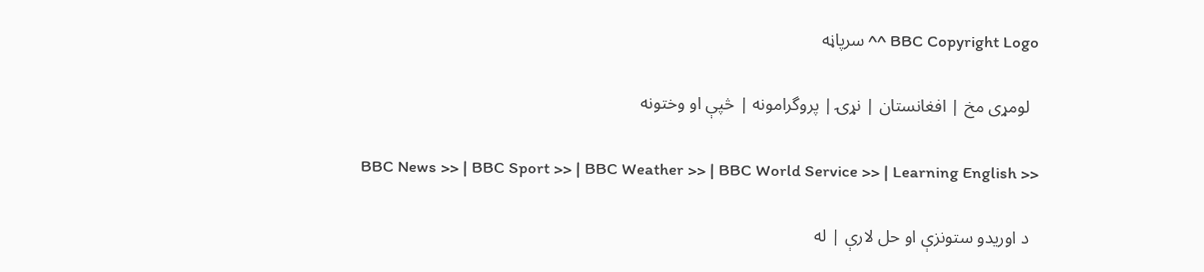BBC Copyright Logo ^^ سرپاڼه

  لومړى مخ | افغانستان | نړۍ | پروگرامونه | څپې او وختونه

  BBC News >> | BBC Sport >> | BBC Weather >> | BBC World Service >> | Learning English >>

  د اوريدو ستونزې او حل لارې | له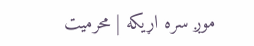موږ سره اړيکه | محرميت